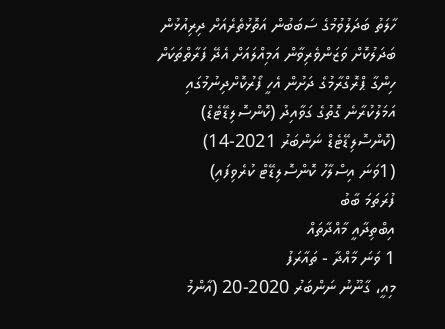ހާލަތު ބަދަލުވުމުގެ ސަބަބުން އަތޮޅުތެރެއަށް ދިރިއުޅުން ބަދަލުކޮށް ވަޒަންވެރިވާން އަމިއްލައަށް އެދޭ ފަރާތްތަކަށް ހިންގާ ޕްރޮގްރާމުގެ ދަށުން އެހީ ފޯރުކޮށްދިނުމުގައި އަމަލުކުރާނެ ގޮތުގެ ގަވާއިދު (ކޮންސޮލިޑޭޓެޑް)
(ކޮންސޮލިޑޭޓެޑް ނަންބަރު 2021-14)
(1ވަނަ އިސްލާހު ކޮންސޮލިޑޭޓް ކުރެވިފައި)
ފުރަތަމަ ބާބު
އިބްތިދާއީ މާއްދާތައް
1 ވަނަ މާއްދާ - ތައާރަފު
މިއީ، ގާނޫނު ނަންބަރު 2020-20 (އާންމު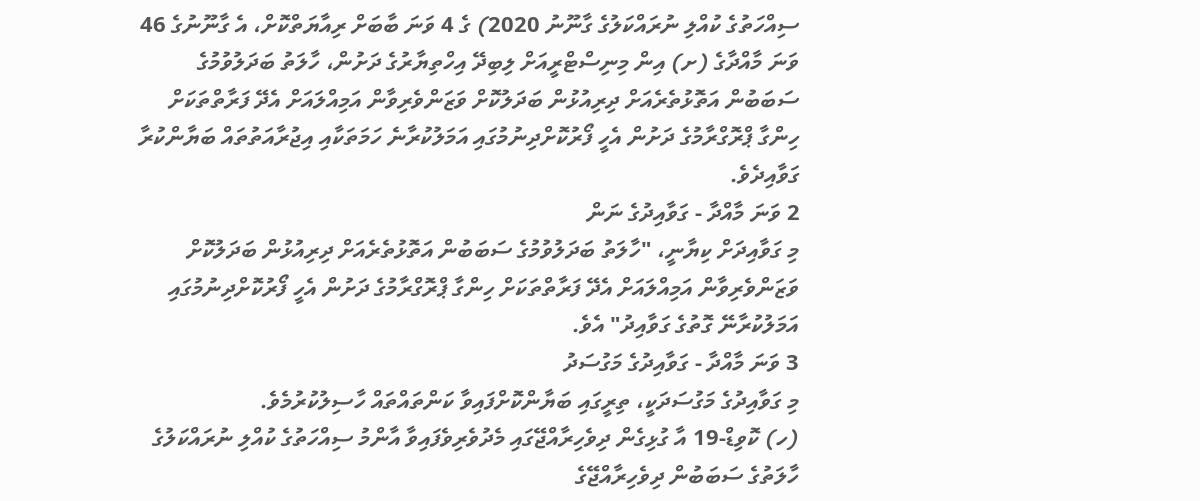ސިއްހަތުގެ ކުއްލި ނުރައްކަލުގެ ގާނޫނު 2020) ގެ 4 ވަނަ ބާބަށް ރިއާޔަތްކޮށް، އެ ގާނޫނުގެ 46 ވަނަ މާއްދާގެ (ށ) އިން މިނިސްޓްރީއަށް ލިބިދޭ އިހްތިޔާރުގެ ދަށުން، ހާލަތު ބަދަލުވުމުގެ ސަބަބުން އަތޮޅުތެރެއަށް ދިރިއުޅުން ބަދަލުކޮށް ވަޒަންވެރިވާން އަމިއްލައަށް އެދޭ ފަރާތްތަކަށް ހިންގާ ޕްރޮގްރާމުގެ ދަށުން އެހީ ފޯރުކޮށްދިނުމުގައި އަމަލުކުރާނެ ހަމަތަކާއި އިޖުރާއަތުތައް ބަޔާންކުރާ ގަވާއިދެވެ.
2 ވަނަ މާއްދާ - ގަވާއިދުގެ ނަން
މި ގަވާއިދަށް ކިޔާނީ، "ހާލަތު ބަދަލުވުމުގެ ސަބަބުން އަތޮޅުތެރެއަށް ދިރިއުޅުން ބަދަލުކޮށް ވަޒަންވެރިވާން އަމިއްލައަށް އެދޭ ފަރާތްތަކަށް ހިންގާ ޕްރޮގްރާމުގެ ދަށުން އެހީ ފޯރުކޮށްދިނުމުގައި އަމަލުކުރާނޭ ގޮތުގެ ގަވާއިދު" އެވެ.
3 ވަނަ މާއްދާ - ގަވާއިދުގެ މަގުސަދު
މި ގަވާއިދުގެ މަގުސަދަކީ، ތިރީގައި ބަޔާންކޮށްފައިވާ ކަންތައްތައް ހާސިލުކުރުމެވެ.
(ހ) ކޮވިޑް-19 އާ ގުޅިގެން ދިވެހިރާއްޖޭގައި މެދުވެރިވެފައިވާ އާންމު ސިއްހަތުގެ ކުއްލި ނުރައްކަލުގެ ހާލަތުގެ ސަބަބުން ދިވެހިރާއްޖޭގެ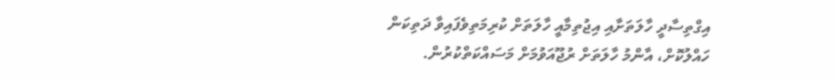އިގްތިސާދީ ހާލަތަށާއި އިޖުތިމާއީ ހާލަތަށް ކުރިމަތިވެފައިވާ ދަތިކަން ހައްލުކޮށް، އާންމު ހާލަތަށް ރުޖޫއަވުމަށް މަސައްކަތްކުރުން.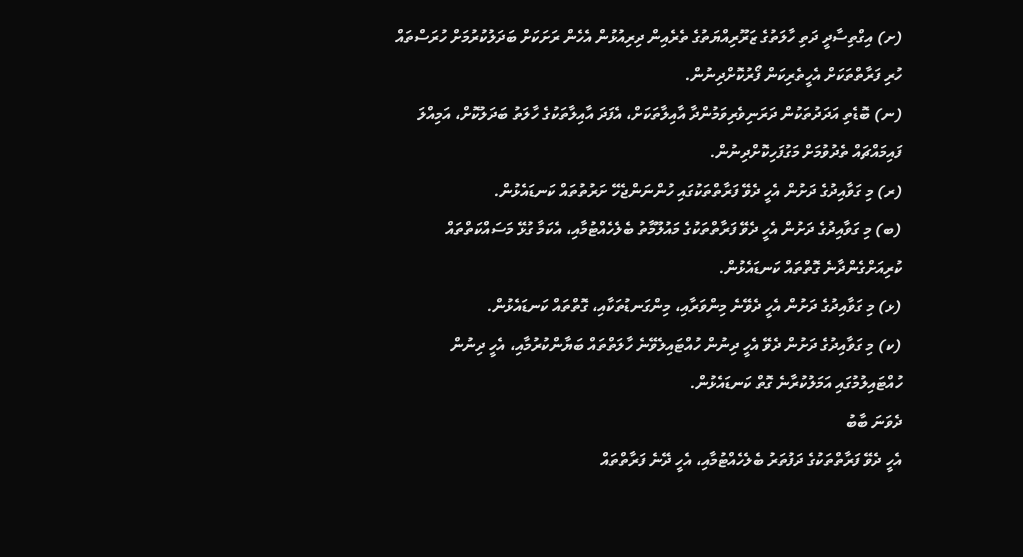(ށ) އިގްތިސާދީ ދަތި ހާލަތުގެ ޒަރޫރިއްޔަތުގެ ތެރެއިން ދިރިއުޅުން އެހެން ރަށަކަށް ބަދަލުކުރުމަށް ހުރަސްތައް ހުރި ފަރާތްތަކަށް އެހީތެރިކަން ފޯރުކޮށްދިނުން.
(ނ) ބޮޑެތި އަދަދުތަކުން ދަރަނިވެރިވަމުންދާ އާއިލާތަކަށް، އެފަދަ އާއިލާތަކުގެ ހާލަތު ބަދަލުކޮށް، އަމިއްލަ ފައިމައްޗައް ތެދުވުމަށް މަގުފަހިކޮށްދިނުން.
(ރ) މި ގަވާއިދުގެ ދަށުން އެހީ ދެވޭ ފަރާތްތަކުގައި ހުންނަންޖެހޭ ށަރުތުތައް ކަނޑައެޅުން.
(ބ) މި ގަވާއިދުގެ ދަށުން އެހީ ދެވޭ ފަރާތްތަކުގެ މައުލޫމާތު ބެލެހެއްޓުމާއި، އެކަމާ ގުޅޭ މަސައްކަތްތައް ކުރިއަށްގެންދާނެ ގޮތްތައް ކަނޑައެޅުން.
(ޅ) މި ގަވާއިދުގެ ދަށުން އެހީ ދެވޭނެ މިންވަރާއި، މިންގަނޑުތަކާއި، ގޮތްތައް ކަނޑައެޅުން.
(ކ) މި ގަވާއިދުގެ ދަށުން ދެވޭ އެހީ ދިނުން ހުއްޓައިލެވޭނެ ހާލަތްތައް ބަޔާންކުރުމާއި، އެހީ ދިނުން ހުއްޓައިލުމުގައި އަމަލުކުރާނެ ގޮތް ކަނޑައެޅުން.
ދެވަނަ ބާބު
އެހީ ދެވޭ ފަރާތްތަކުގެ ދަފުތަރު ބެލެހެއްޓުމާއި، އެހީ ދޭނެ ފަރާތްތައް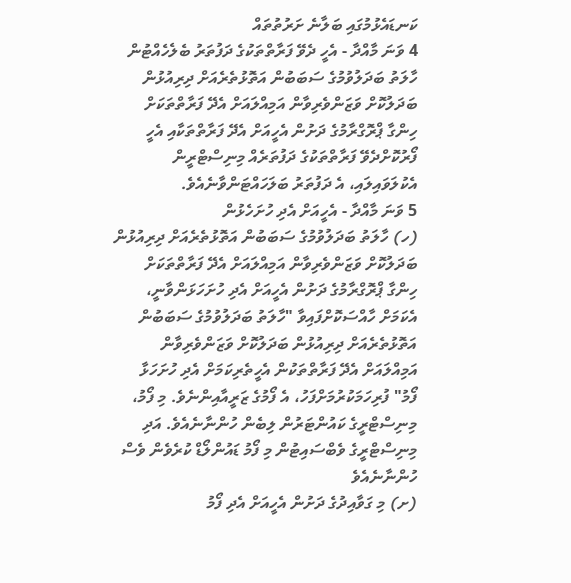ކަނޑައެޅުމުގައި ބަލާނެ ށަރުތުތައް
4 ވަނަ މާއްދާ - އެހީ ދެވޭ ފަރާތްތަކުގެ ދަފުތަރު ބެލެހެއްޓުން
ހާލަތު ބަދަލުވުމުގެ ސަބަބުން އަތޮޅުތެރެއަށް ދިރިއުޅުން ބަދަލުކޮށް ވަޒަންވެރިވާން އަމިއްލައަށް އެދޭ ފަރާތްތަކަށް ހިންގާ ޕްރޮގްރާމުގެ ދަށުން އެހީއަށް އެދޭ ފަރާތްތަކާއި އެހީ ފޯރުކޮށްދެވޭ ފަރާތްތަކުގެ ދަފުތަރެއް މިނިސްޓްރީން އެކުލަވައިލައި، އެ ދަފުތަރު ބަލަހައްޓަންވާނެއެވެ.
5 ވަނަ މާއްދާ - އެހީއަށް އެދި ހުށަހެޅުން
(ހ) ހާލަތު ބަދަލުވުމުގެ ސަބަބުން އަތޮޅުތެރެއަށް ދިރިއުޅުން ބަދަލުކޮށް ވަޒަންވެރިވާން އަމިއްލައަށް އެދޭ ފަރާތްތަކަށް ހިންގާ ޕްރޮގްރާމުގެ ދަށުން އެހީއަށް އެދި ހުށަހަޅަންވާނީ، އެކަމަށް ހާއްސަކޮށްފައިވާ "ހާލަތު ބަދަލުވުމުގެ ސަބަބުން އަތޮޅުތެރެއަށް ދިރިއުޅުން ބަދަލުކޮށް ވަޒަންވެރިވާން އަމިއްލައަށް އެދޭ ފަރާތްތަކުން އެހީތެރިކަމަށް އެދި ހުށަހަޅާ ފޯމު" ފުރިހަމަކުރުމަށްފަހު، އެ ފޯމުގެ ޒަރީއާއިންނެވެ. މި ފޯމު، މިނިސްޓްރީގެ ކައުންޓަރުން ލިބެން ހުންނާނެއެވެ. އަދި މިނިސްޓްރީގެ ވެބްސައިޓުން މި ފޯމު ޑައުންލޯޑް ކުރެވެން ވެސް ހުންނާނެއެވެ
(ށ) މި ގަވާއިދުގެ ދަށުން އެހީއަށް އެދި ފޯމު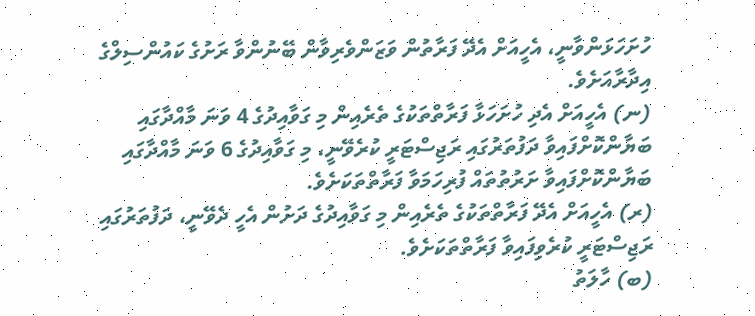ހުށަހަޅަންވާނީ، އެހީއަށް އެދޭ ފަރާތުން ވަޒަންވެރިވާން ބޭނުންވާ ރަށުގެ ކައުންސިލްގެ އިދާރާއަށެވެ.
(ނ) އެހީއަށް އެދި ހުށަހަޅާ ފަރާތްތަކުގެ ތެރެއިން މި ގަވާއިދުގެ 4 ވަނަ މާއްދާގައި ބަޔާންކޮށްފައިވާ ދަފުތަރުގައި ރަޖިސްޓަރީ ކުރެވޭނީ، މި ގަވާއިދުގެ 6 ވަނަ މާއްދާގައި ބަޔާންކޮށްފައިވާ ށަރުތުތައް ފުރިހަމަވާ ފަރާތްތަކަށެވެ.
(ރ) އެހީއަށް އެދޭ ފަރާތްތަކުގެ ތެރެއިން މި ގަވާއިދުގެ ދަށުން އެހީ ދެވޭނީ، ދަފުތަރުގައި ރަޖިސްޓަރީ ކުރެވިފައިވާ ފަރާތްތަކަށެވެ.
(ބ) ހާލަތު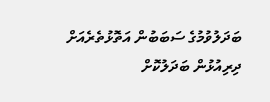ބަދަލުވުމުގެ ސަބަބުން އަތޮޅުތެރެއަށް ދިރިއުޅުން ބަދަލުކޮށް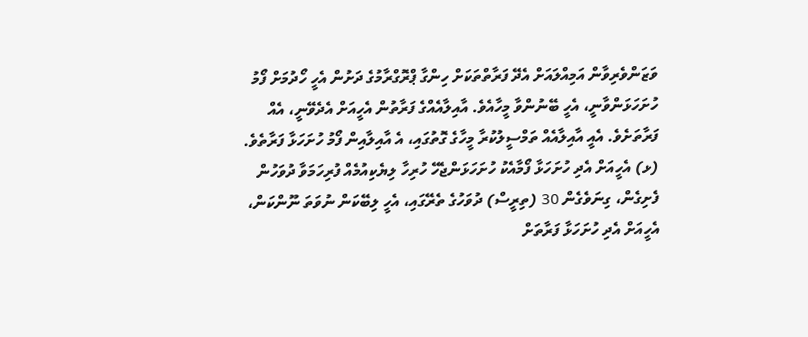ވަޒަންވެރިވާން އަމިއްލައަށް އެދޭ ފަރާތްތަކަށް ހިންގާ ޕްރޮގްރާމުގެ ދަށުން އެހީ ހޯދުމަށް ފޯމު ހުށަހަޅަންވާނީ، އެހީ ބޭނުންވާ މީހާއެވެ. އާއިލާއެއްގެ ފަރާތުން އެހީއަށް އެދެވޭނީ، އެއް ފަރާތަށެވެ. އެއީ އާއިލާއެއް ތަމްސީލުކުރާ މީހާގެ ގޮތުގައި، އެ އާއިލާއިން ފޯމު ހުށަހަޅާ ފަރާތެވެ.
(ޅ) އެހީއަށް އެދި ހުށަހަޅާ ފޯމާއެކު ހުށަހަޅަންޖެހޭ ހުރިހާ ލިޔެކިއުމެއް ފުރިހަމަވާ ދުވަހުން ފެށިގެން، ގިނަވެގެން 30 (ތިރީސް) ދުވަހުގެ ތެރޭގައި، އެހީ ލިބޭކަން ނުވަތަ ނޫންކަން، އެހީއަށް އެދި ހުށަހަޅާ ފަރާތަށް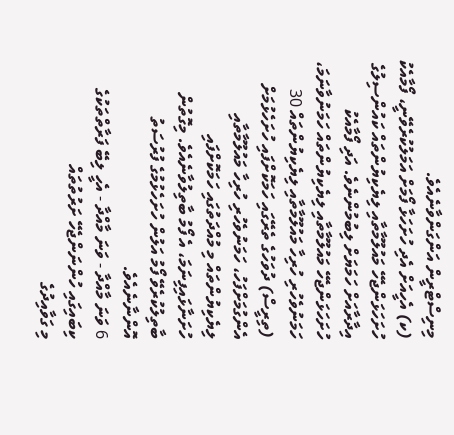މިނިސްޓްރީން އަންގަންވާނެއެވެ.
(ކ) އެހީއަށް އެދި ހުށަހަޅާ ފޯމަށް އަމަލުކުރެވޭނީ، ފޯމާއެކު ހުށަހަޅަންޖެހޭ މައުލޫމާތާއި ލިޔެކިޔުންތައް ކައުންސިލުގެ އިދާރާއަށް ހަމަޔަށް ލިބުމުންނެވެ. އަދި ފޯމާއެކު ހުށަހަޅަންޖެހޭ މައުލޫމާތާއި ލިޔެކިޔުންތައް ހަމަނުވާނަމަ، ހަމަނުވެހުރި ހުރިހާ މައުލޫމާތާއި ލިޔެކިޔުންތައް 30 (ތިރީސް) ދުވަހުގެ ތެރޭގައި ހަމަކޮށްފައި ހުށަހެޅުމަށް އެންގުމަށްފަހު، ހަމަނުވެހުރި ހުރިހާ މައުލޫމާތާއި ލިޔެކިޔުންތައް މި މުއްދަތުގައި ހަމަކޮށްފައި ހުށަނާޅައިފިނަމަ، އެ ފޯމު ބާތިލުވާނެއެވެ. މިގޮތުން ބާތިލުކުރެވޭ ފޯމު އަލުން ހުށަހެޅުމުގެ ފުރުސަތު އޮންނާނެއެވެ.
6 ވަނަ މާއްދާ - ވަނަ މާއްދާ - އެހީ ލިބޭ ފަރާތްތަކުގެ ކިބައިގައި ހުންނަންޖެހޭ ށަރުތުތައް
މި ގަވާއިދުގެ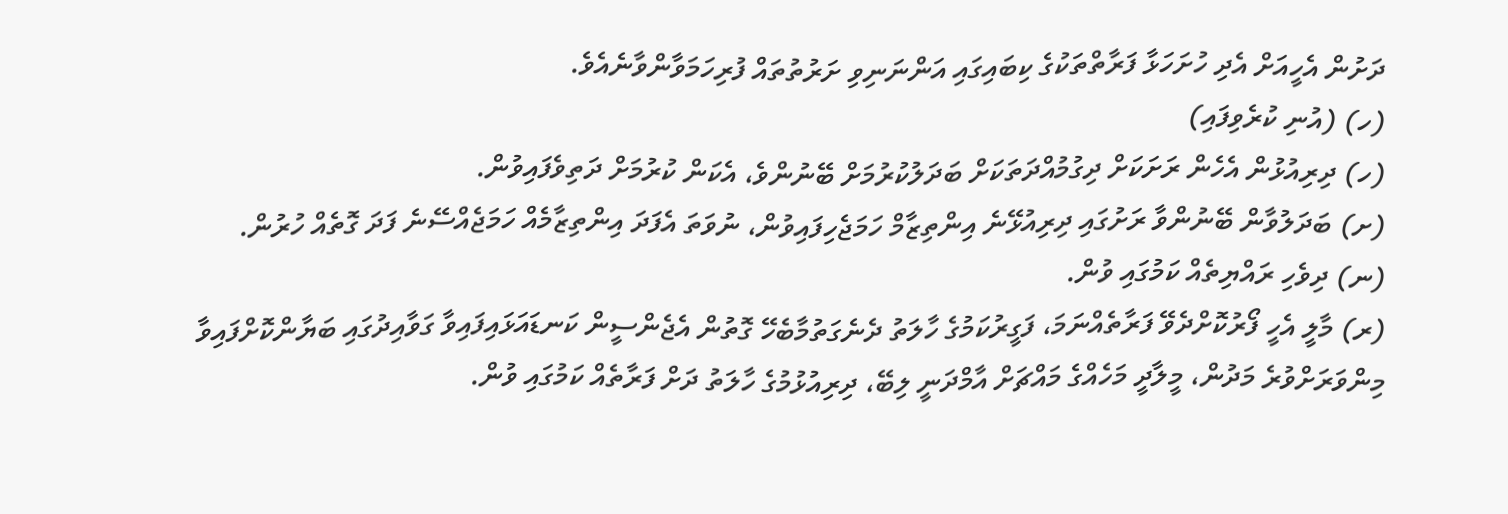ދަށުން އެހީއަށް އެދި ހުށަހަޅާ ފަރާތްތަކުގެ ކިބައިގައި އަންނަނިވި ށަރުތުތައް ފުރިހަމަވާންވާނެއެވެ.
(ހ) (އުނި ކުރެވިފައި)
(ހ) ދިރިއުޅުން އެހެން ރަށަކަށް ދިގުމުއްދަތަކަށް ބަދަލުކުރުމަށް ބޭނުންވެ، އެކަން ކުރުމަށް ދަތިވެފައިވުން.
(ށ) ބަދަލުވާން ބޭނުންވާ ރަށުގައި ދިރިއުޅޭނެ އިންތިޒާމް ހަމަޖެހިފައިވުން، ނުވަތަ އެފަދަ އިންތިޒާމެއް ހަމަޖެއްސޭނެ ފަދަ ގޮތެއް ހުރުން.
(ނ) ދިވެހި ރައްޔިތެއް ކަމުގައި ވުން.
(ރ) މާލީ އެހީ ފޯރުކޮށްދެވޭ ފަރާތެއްނަމަ، ފަގީރުކަމުގެ ހާލަތު ދެނެގަތުމާބެހޭ ގޮތުން އެޖެންސީން ކަނޑައަޅައިފައިވާ ގަވާއިދުގައި ބަޔާންކޮށްފައިވާ މިންވަރަށްވުރެ މަދުން، މީލާދީ މަހެއްގެ މައްޗަށް އާމްދަނީ ލިބޭ، ދިރިއުޅުމުގެ ހާލަތު ދަށް ފަރާތެއް ކަމުގައި ވުން.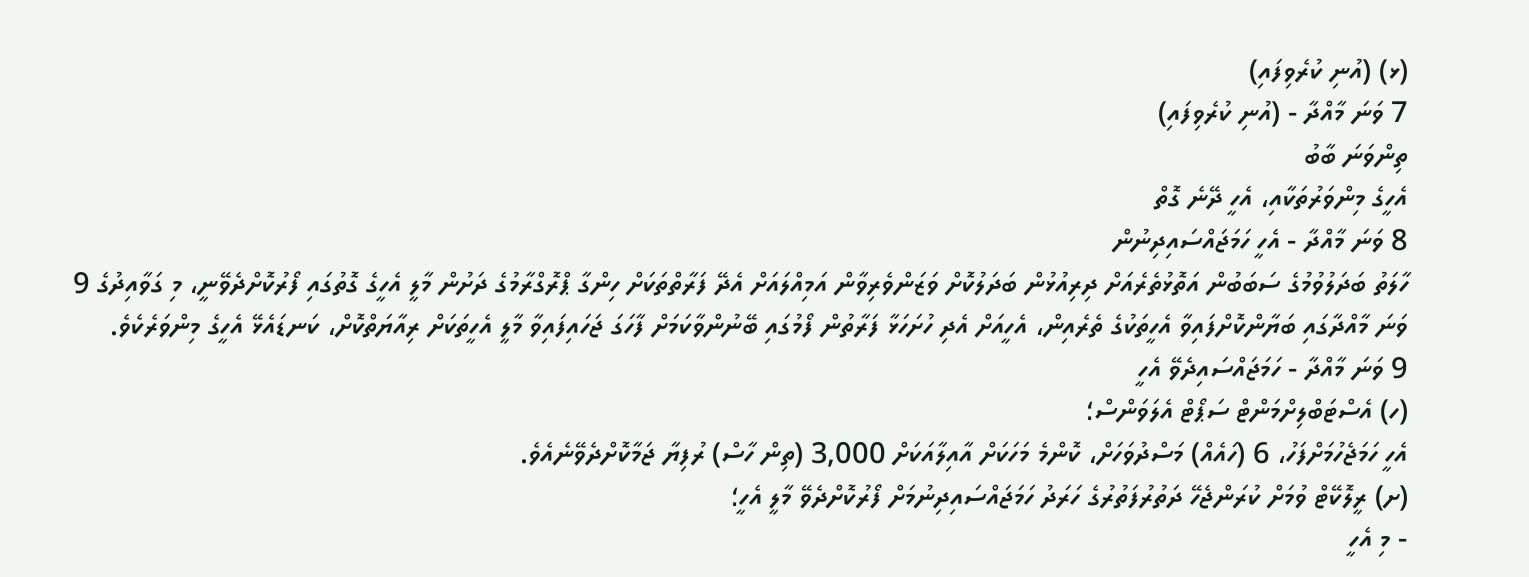(ޅ) (އުނި ކުރެވިފައި)
7 ވަނަ މާއްދާ - (އުނި ކުރެވިފައި)
ތިންވަނަ ބާބު
އެހީގެ މިންވަރުތަކާއި، އެހީ ދޭނެ ގޮތް
8 ވަނަ މާއްދާ - އެހީ ހަމަޖައްސައިދިނުން
ހާލަތު ބަދަލުވުމުގެ ސަބަބުން އަތޮޅުތެރެއަށް ދިރިއުޅުން ބަދަލުކޮށް ވަޒަންވެރިވާން އަމިއްލައަށް އެދޭ ފަރާތްތަކަށް ހިންގާ ޕްރޮގްރާމުގެ ދަށުން މާލީ އެހީގެ ގޮތުގައި ފޯރުކޮށްދެވޭނީ، މި ގަވާއިދުގެ 9 ވަނަ މާއްދާގައި ބަޔާންކޮށްފައިވާ އެހީތަކުގެ ތެރެއިން، އެހީއަށް އެދި ހުށަހަޅާ ފަރާތުން ފޯމުގައި ބޭނުންވާކަމަށް ފާހަގަ ޖަހައިފައިވާ މާލީ އެހީތަކަށް ރިއާޔަތްކޮށް، ކަނޑައެޅޭ އެހީގެ މިންވަރެކެވެ.
9 ވަނަ މާއްދާ - ހަމަޖައްސައިދެވޭ އެހީ
(ހ) އެސްޓަބްލިށްމަންޓް ސަޕޯޓް އެލަވަންސް؛
އެހީ ހަމަޖެހުމަށްފަހު، 6 (ހައެއް) މަސްދުވަހަށް، ކޮންމެ މަހަކަށް އާއިލާއަކަށް 3,000 (ތިން ހާސް) ރުފިޔާ ޖަމާކޮށްދެވޭނެއެވެ.
(ށ) ރީލޮކޭޓް ވުމަށް ކުރަންޖެހޭ ދަތުރުފަތުރުގެ ހަރަދު ހަމަޖައްސައިދިނުމަށް ފޯރުކޮށްދެވޭ މާލީ އެހީ؛
- މި އެހީ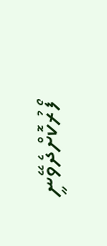ފޯރުކޮށްދެވޭނީ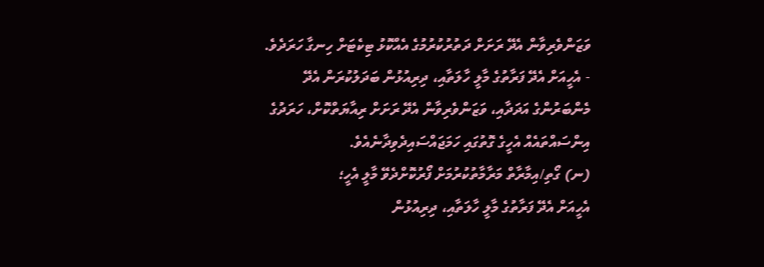ވަޒަންވެރިވާން އެދޭ ރަށަށް ދަތުރުކުރުމުގެ އެއްކޮޅު ޓިކެޓަށް ހިނގާ ހަރަދެވެ.
- އެހީއަށް އެދޭ ފަރާތުގެ މާލީ ހާލަތާއި، ދިރިއުޅުން ބަދަލުކުރަން އެދޭ މެންބަރުންގެ އަދަދާއި، ވަޒަންވެރިވާން އެދޭ ރަށަށް ރިއާޔަތްކޮށް، ހަރަދުގެ އިންސައްތައެއް އެހީގެ ގޮތުގައި ހަމަޖައްސައިދެވިދާނެއެވެ.
(ނ) ގޯތި/އިމާރާތް މަރާމާތުކުރުމަށް ފޯރުކޮށްދެވޭ މާލީ އެހީ؛
އެހީއަށް އެދޭ ފަރާތުގެ މާލީ ހާލަތާއި، ދިރިއުޅުން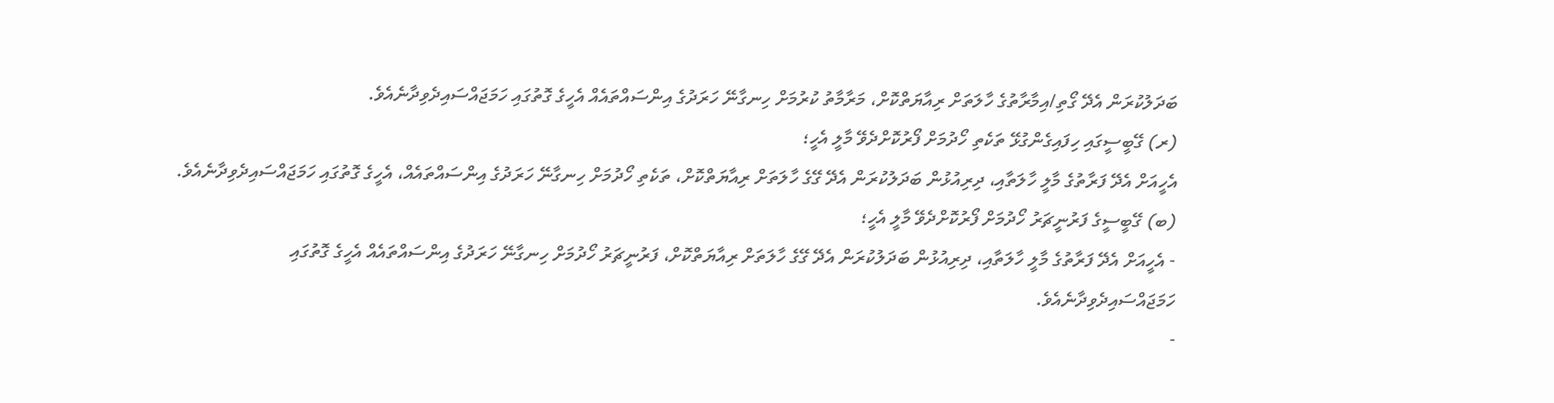ބަދަލުކުރަން އެދޭ ގޯތި/އިމާރާތުގެ ހާލަތަށް ރިއާޔަތްކޮށް، މަރާމާތު ކުރުމަށް ހިނގާނޭ ހަރަދުގެ އިންސައްތައެއް އެހީގެ ގޮތުގައި ހަމަޖައްސައިދެވިދާނެއެވެ.
(ރ) ގޭބީސީގައި ހިފައިގެންގުޅޭ ތަކެތި ހޯދުމަށް ފޯރުކޮށްދެވޭ މާލީ އެހީ؛
އެހީއަށް އެދޭ ފަރާތުގެ މާލީ ހާލަތާއި، ދިރިއުޅުން ބަދަލުކުރަން އެދޭ ގޭގެ ހާލަތަށް ރިއާޔަތްކޮށް، ތަކެތި ހޯދުމަށް ހިނގާނޭ ހަރަދުގެ އިންސައްތައެއް، އެހީގެ ގޮތުގައި ހަމަޖައްސައިދެވިދާނެއެވެ.
(ބ) ގޭބީސީގެ ފަރުނީޗަރު ހޯދުމަށް ފޯރުކޮށްދެވޭ މާލީ އެހީ؛
- އެހީއަށް އެދޭ ފަރާތުގެ މާލީ ހާލަތާއި، ދިރިއުޅުން ބަދަލުކުރަން އެދޭ ގޭގެ ހާލަތަށް ރިއާޔަތްކޮށް، ފަރުނީޗަރު ހޯދުމަށް ހިނގާނޭ ހަރަދުގެ އިންސައްތައެއް އެހީގެ ގޮތުގައި ހަމަޖައްސައިދެވިދާނެއެވެ.
-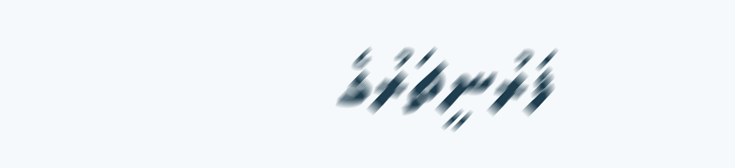ފަރުނީޗަރުގެ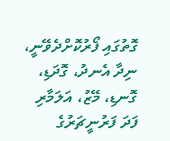ގޮތުގައި ފޯރުކޮށްދެވޭނީ، ނިދާ އެނދު، ގޮދަޑި، ގޮނޑި، މޭޒު، އަލަމާރި ފަދަ ފަރުނީޗަރުގެ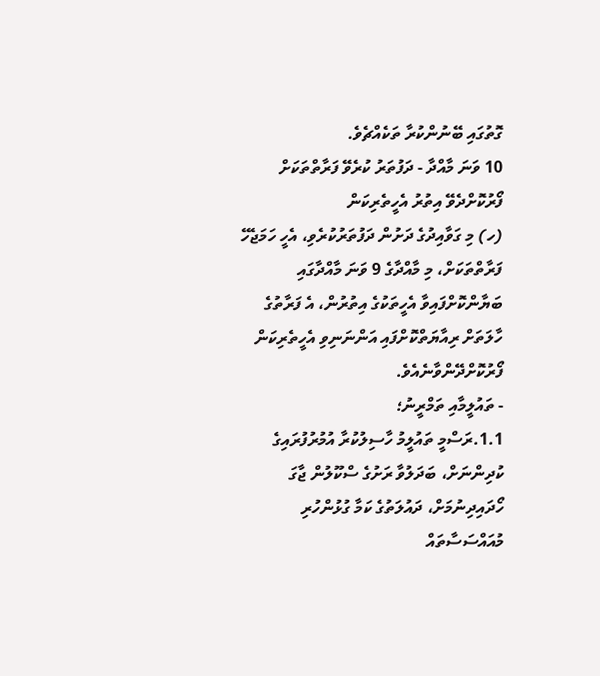ގޮތުގައި ބޭނުންކުރާ ތަކެއްޗެވެ.
10 ވަނަ މާއްދާ - ދަފުތަރު ކުރެވޭ ފަރާތްތަކަށް ފޯރުކޮށްދެވޭ އިތުރު އެހީތެރިކަން
(ހ) މި ގަވާއިދުގެ ދަށުން ދަފުތަރުކުރެވި، އެހީ ހަމަޖެހޭ ފަރާތްތަކަށް، މި މާއްދާގެ 9 ވަނަ މާއްދާގައި ބަޔާންކޮށްފައިވާ އެހީތަކުގެ އިތުރުން، އެ ފަރާތުގެ ހާލަތަށް ރިއާޔަތްކޮށްފައި އަންނަނިވި އެހީތެރިކަން ފޯރުކޮށްދޭންވާނެއެވެ.
- ތައުލީމާއި ތަމްރީނު؛
1.1.ރަސްމީ ތައުލީމު ހާސިލުކުރާ އުމުރުފުރައިގެ ކުދިންނަށް، ބަދަލުވާ ރަށުގެ ސްކޫލުން ޖާގަ ހޯދައިދިނުމަށް، ދައުލަތުގެ ކަމާ ގުޅުންހުރި މުއައްސަސާތައް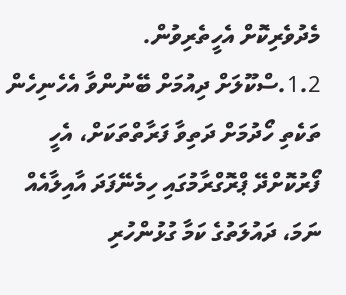މެދުވެރިކޮށް އެހީތެރިވުން.
1.2.ސްކޫލަށް ދިއުމަށް ބޭނުންވާ އެހެނިހެން ތަކެތި ހޯދުމަށް ދަތިވާ ފަރާތްތަކަށް، އެހީ ފޯރުކޮށްދޭ ޕްރޮގްރާމުގައި ހިމެނޭފަދަ އާއިލާއެއް ނަމަ، ދައުލަތުގެ ކަމާ ގުޅުންހުރި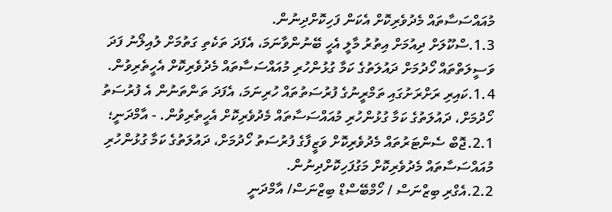މުއައްސަސާތައް މެދުވެރިކޮށް އެކަން ފަހިކޮށްދިނުން.
1.3.ސްކޫލަށް ދިއުމަށް އިތުރު މާލީ އެހީ ބޭނުންވާނަމަ، އެފަދަ ތަކެތި ގަތުމަށް ލުއިލޯނު ފަދަ ވަސީލަތްތައް ހޯދުމަށް ދައުލަތުގެ ކަމާ ގުޅުންހުރި މުއައްސަސާތައް މެދުވެރިކޮށް އެހީތެރިވުން.
1.4.ކައިރި ރަށްރަށުގައި ތަމްރީނުގެ ފުރުސަތުތައް ހުރިނަމަ، އެފަދަ ތަންތަނުން އެ ފުރުސަތު ހޯދުމަށް، ދައުލަތުގެ ކަމާ ގުޅުންހުރި މުއައްސަސާތައް މެދުވެރިކޮށް އެހީތެރިވުން. - އާމްދަނީ؛
2.1.ޖޮބް ސެންޓަރުތައް މެދުވެރިކޮށް ވަޒީފާގެ ފުރުސަތު ހޯދުމަށް، ދައުލަތުގެ ކަމާ ގުޅުންހުރި މުއައްސަސާތައް މެދުވެރިކޮށް މަގުފަހިކޮށްދިނުން.
2.2.އެގްރި ބިޒްނަސް / ހޯމްބޭސްޑް ބިޒްނަސް/ އާމްދަނީ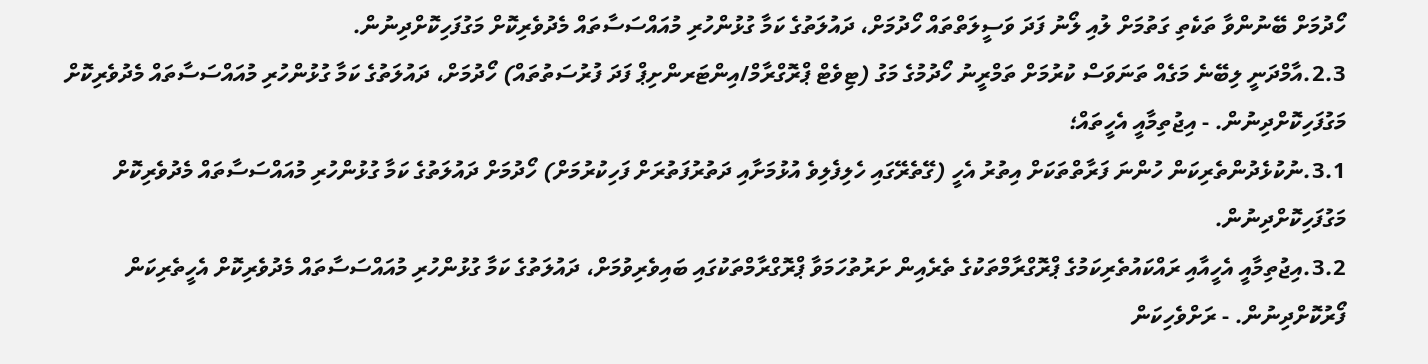ހޯދުމަށް ބޭނުންވާ ތަކެތި ގަތުމަށް ލުއި ލޯނު ފަދަ ވަސީލަތްތައް ހޯދުމަށް، ދައުލަތުގެ ކަމާ ގުޅުންހުރި މުއައްސަސާތައް މެދުވެރިކޮށް މަގުފަހިކޮށްދިނުން.
2.3.އާމްދަނީ ލިބޭނެ މަގެއް ތަނަވަސް ކުރުމަށް ތަމްރީނު ހޯދުމުގެ މަގު (ޓިވެޓް ޕްރޮގްރާމް/އިންޓަރންށިޕް ފަދަ ފުރުސަތުތައް) ހޯދުމަށް، ދައުލަތުގެ ކަމާ ގުޅުންހުރި މުއައްސަސާތައް މެދުވެރިކޮށް މަގުފަހިކޮށްދިނުން. - އިޖުތިމާއީ އެހީތައް؛
3.1.ނުކުޅެދުންތެރިކަން ހުންނަ ފަރާތްތަކަށް އިތުރު އެހީ (ގޭތެރޭގައި ހެލިފެލިވެ އުޅުމަށާއި ދަތުރުފަތުރަށް ފަހިކުރުމަށް) ހޯދުމަށް ދައުލަތުގެ ކަމާ ގުޅުންހުރި މުއައްސަސާތައް މެދުވެރިކޮށް މަގުފަހިކޮށްދިނުން.
3.2.އިޖުތިމާއީ އެހީއާއި ރައްކައުތެރިކަމުގެ ޕްރޮގްރާމްތަކުގެ ތެރެއިން ށަރުތުހަމަވާ ޕްރޮގްރާމްތަކުގައި ބައިވެރިވުމަށް، ދައުލަތުގެ ކަމާ ގުޅުންހުރި މުއައްސަސާތައް މެދުވެރިކޮށް އެހީތެރިކަން ފޯރުކޮށްދިނުން. - ރަށްވެހިކަން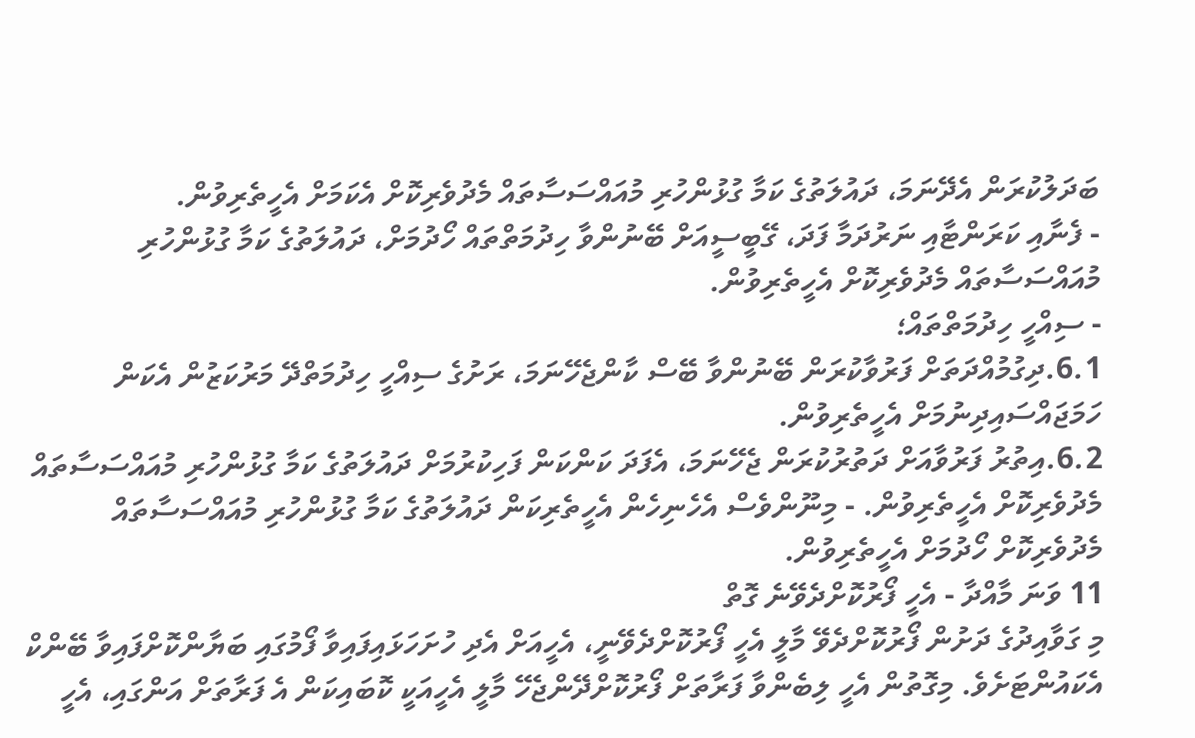ބަދަލުކުރަން އެދޭނަމަ، ދައުލަތުގެ ކަމާ ގުޅުންހުރި މުއައްސަސާތައް މެދުވެރިކޮށް އެކަމަށް އެހީތެރިވުން.
- ފެނާއި ކަރަންޓާއި ނަރުދަމާ ފަދަ، ގޭބީސީއަށް ބޭނުންވާ ހިދުމަތްތައް ހޯދުމަށް، ދައުލަތުގެ ކަމާ ގުޅުންހުރި މުއައްސަސާތައް މެދުވެރިކޮށް އެހީތެރިވުން.
- ސިއްހީ ހިދުމަތްތައް؛
6.1.ދިގުމުއްދަތަށް ފަރުވާކުރަން ބޭނުންވާ ބޭސް ކާންޖެހޭނަމަ، ރަށުގެ ސިއްހީ ހިދުމަތްދޭ މަރުކަޒުން އެކަން ހަމަޖައްސައިދިނުމަށް އެހީތެރިވުން.
6.2.އިތުރު ފަރުވާއަށް ދަތުރުކުރަން ޖެހޭނަމަ، އެފަދަ ކަންކަން ފަހިކުރުމަށް ދައުލަތުގެ ކަމާ ގުޅުންހުރި މުއައްސަސާތައް މެދުވެރިކޮށް އެހީތެރިވުން. - މިނޫންވެސް އެހެނިހެން އެހީތެރިކަން ދައުލަތުގެ ކަމާ ގުޅުންހުރި މުއައްސަސާތައް މެދުވެރިކޮށް ހޯދުމަށް އެހީތެރިވުން.
11 ވަނަ މާއްދާ - އެހީ ފޯރުކޮށްދެވޭނެ ގޮތް
މި ގަވާއިދުގެ ދަށުން ފޯރުކޮށްދެވޭ މާލީ އެހީ ފޯރުކޮށްދެވޭނީ، އެހީއަށް އެދި ހުށަހަޅައިފައިވާ ފޯމުގައި ބަޔާންކޮށްފައިވާ ބޭންކް އެކައުންޓަށެވެ. މިގޮތުން އެހީ ލިބެންވާ ފަރާތަށް ފޯރުކޮށްދޭންޖެހޭ މާލީ އެހީއަކީ ކޮބައިކަން އެ ފަރާތަށް އަންގައި، އެހީ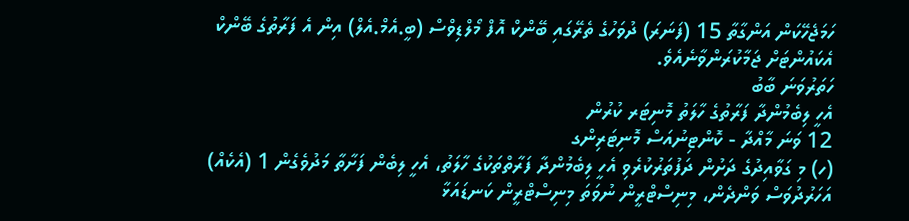ހަމަޖެހޭކަން އަންގާތާ 15 (ފަނަރަ) ދުވަހުގެ ތެރޭގައި ބޭންކް އޮފް މޯލްޑިވްސް (ބީ.އެމް.އެލް) އިން އެ ފަރާތުގެ ބޭންކް އެކައުންޓަށް ޖަމާކުރަންވާނެއެވެ.
ހަތަރުވަނަ ބާބު
އެހީ ލިބެމުންދާ ފަރާތުގެ ހާލަތު މޮނިޓަރ ކުރުން
12 ވަނަ މާއްދާ - ކޮންޓިނުއަސް މޮނިޓަރިންގ
(ހ) މި ގަވާއިދުގެ ދަށުން ދަފުތަރުކުރެވި އެހީ ލިބެމުންދާ ފަރާތްތަކުގެ ހާލަތު، އެހީ ލިބެން ފަށާތާ މަދުވެގެން 1 (އެކެއް) އަހަރުދުވަސް ވަންދެން، މިނިސްޓްރީން ނުވަތަ މިނިސްޓްރީން ކަނޑައަޅާ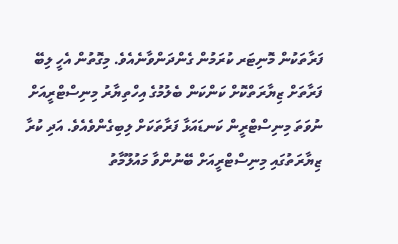ފަރާތަކުން މޮނިޓަރ ކުރަމުން ގެންދަންވާނެއެވެ. މިގޮތުން އެހީ ލިބޭ ފަރާތަށް ޒިޔާރަތްކޮށް ކަންކަން ބެލުމުގެ އިހްތިޔާރު މިނިސްޓްރީއަށް ނުވަތަ މިނިސްޓްރީން ކަނޑައަޅާ ފަރާތަކަށް ލިބިގެންވެއެވެ. އަދި ކުރާ ޒިޔާރަތުގައި މިނިސްޓްރީއަށް ބޭނުންވާ މައުލޫމާތު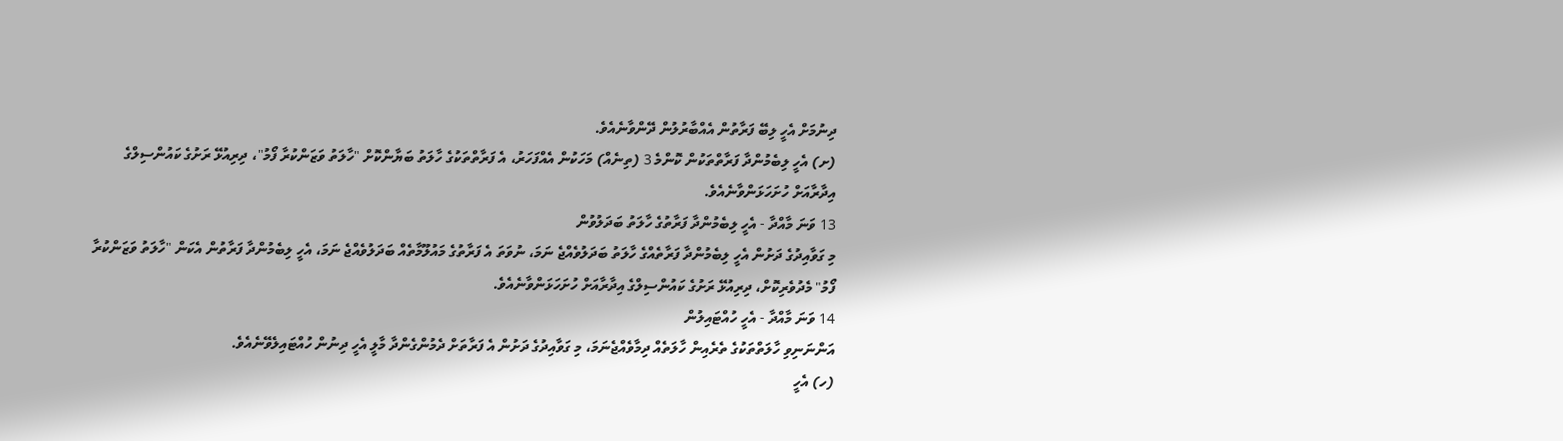ދިނުމަށް އެހީ ލިބޭ ފަރާތުން އެއްބާރުލުން ދޭންވާނެއެވެ.
(ށ) އެހީ ލިބެމުންދާ ފަރާތްތަކުން ކޮންމެ 3 (ތިނެއް) މަހަކުން އެއްފަހަރު، އެ ފަރާތްތަކުގެ ހާލަތު ބަޔާންކޮށް "ހާލަތު ވަޒަންކުރާ ފޯމު"، ދިރިއުޅޭ ރަށުގެ ކައުންސިލްގެ އިދާރާއަށް ހުށަހަޅަންވާނެއެވެ.
13 ވަނަ މާއްދާ - އެހީ ލިބެމުންދާ ފަރާތުގެ ހާލަތު ބަދަލުވުން
މި ގަވާއިދުގެ ދަށުން އެހީ ލިބެމުންދާ ފަރާތެއްގެ ހާލަތު ބަދަލުވެއްޖެ ނަމަ، ނުވަތަ އެ ފަރާތުގެ މައުލޫމާތެއް ބަދަލުވެއްޖެ ނަމަ، އެހީ ލިބެމުންދާ ފަރާތުން އެކަން "ހާލަތު ވަޒަންކުރާ ފޯމު" މެދުވެރިކޮށް، ދިރިއުޅޭ ރަށުގެ ކައުންސިލްގެ އިދާރާއަށް ހުށަހަޅަންވާނެއެވެ.
14 ވަނަ މާއްދާ - އެހީ ހުއްޓައިލުން
އަންނަނިވި ހާލަތްތަކުގެ ތެރެއިން ހާލަތެއް ދިމާވެއްޖެނަމަ، މި ގަވާއިދުގެ ދަށުން އެ ފަރާތަށް ދެމުންގެންދާ މާލީ އެހީ ދިނުން ހުއްޓައިލެވޭނެއެވެ.
(ހ) އެހީ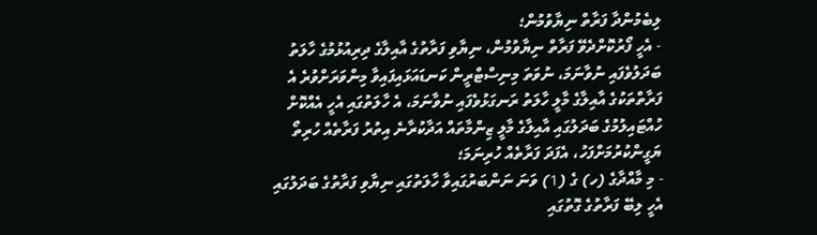ލިބެމުންދާ ފަރާތް ނިޔާވުމުން؛
- އެހީ ފޯރުކޮށްދެވޭ ފަރާތް ނިޔާވުމުން، ނިޔާވި ފަރާތުގެ އާއިލާގެ ދިރިއުޅުމުގެ ހާލަތު ބަދަލުވެފައި ނުވާނަމަ، ނުވަތަ މިނިސްޓްރީން ކަނޑައަޅައިފައިވާ މިންވަރަށްވުރެ އެ ފަރާތްތަކުގެ އާއިލާގެ މާލީ ހާލަތު ރަނގަޅުވެފައި ނުވާނަމަ، އެ ހާލަތުގައި އެހީ އެއްކޮށް ހުއްޓައިލުމުގެ ބަދަލުގައި އާއިލާގެ މާލީ ޒިންމާތައް އަދާކުރާނެ އިތުރު ފަރާތެއް ހުރިތޯ ޔަގީންކުރުމަށްފަހު، އެފަދަ ފަރާތެއް ހުރިނަމަ؛
- މި މާއްދާގެ (ހ) ގެ (1) ވަނަ ނަންބަރުގައިވާ ހާލަތުގައި ނިޔާވި ފަރާތުގެ ބަދަލުގައި އެހީ ލިބޭ ފަރާތުގެ ގޮތުގައި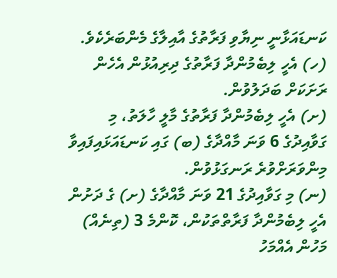ކަނޑައަޅާނީ ނިޔާވި ފަރާތުގެ އާއިލާގެ މެންބަރެކެވެ.
(ހ) އެހީ ލިބެމުންދާ ފަރާތުގެ ދިރިއުޅުން އެހެން ރަށަކަށް ބަދަލުވުން.
(ށ) އެހީ ލިބެމުންދާ ފަރާތުގެ މާލީ ހާލަތު، މި ގަވާއިދުގެ 6 ވަނަ މާއްދާގެ (ބ) ގައި ކަނޑައަޅައިފައިވާ މިންވަރަށްވުރެ ރަނގަޅުވުން.
(ނ) މި ގަވާއިދުގެ 21 ވަނަ މާއްދާގެ (ށ) ގެ ދަށުން އެހީ ލިބެމުންދާ ފަރާތްތަކުން، ކޮންމެ 3 (ތިނެއް) މަހުން އެއްމަހު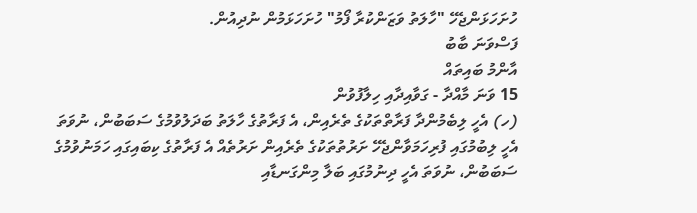ހުށަހަޅަންޖެހޭ "ހާލަތު ވަޒަންކުރާ ފޯމު" ހުށަހަޅަމުން ނުދިއުން.
ފަސްވަނަ ބާބު
އާންމު ބައިތައް
15 ވަނަ މާއްދާ - ގަވާއިދާއި ހިލާފުވުން
(ހ) އެހީ ލިބެމުންދާ ފަރާތްތަކުގެ ތެރެއިން، އެ ފަރާތުގެ ހާލަތު ބަދަލުވުމުގެ ސަބަބުން، ނުވަތަ އެހީ ލިބުމުގައި ފުރިހަމަވާންޖެހޭ ށަރުތުތަކުގެ ތެރެއިން ށަރުތެއް އެ ފަރާތުގެ ކިބައިގައި ހަމަނުވުމުގެ ސަބަބުން، ނުވަތަ އެހީ ދިނުމުގައި ބަލާ މިންގަނޑާއި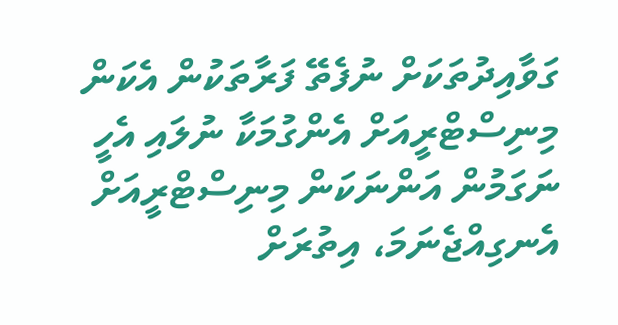ގަވާއިދުތަކަށް ނުފެތޭ ފަރާތަކުން އެކަން މިނިސްޓްރީއަށް އެންގުމަކާ ނުލައި އެހީ ނަގަމުން އަންނަކަން މިނިސްޓްރީއަށް އެނގިއްޖެނަމަ، އިތުރަށް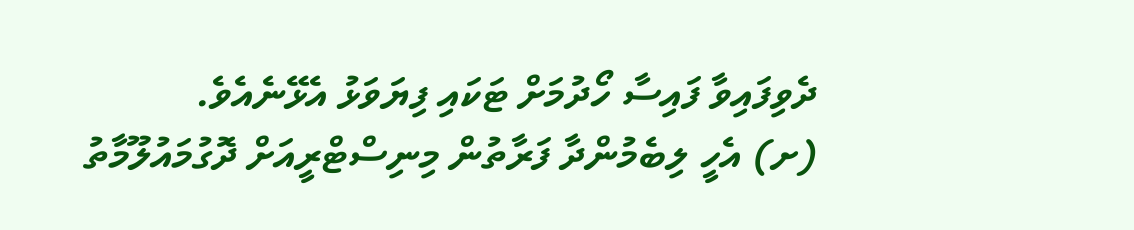ދެވިފައިވާ ފައިސާ ހޯދުމަށް ޓަކައި ފިޔަވަޅު އެޅޭނެއެވެ.
(ށ) އެހީ ލިބެމުންދާ ފަރާތުން މިނިސްޓްރީއަށް ދޮގުމައުލޫމާތު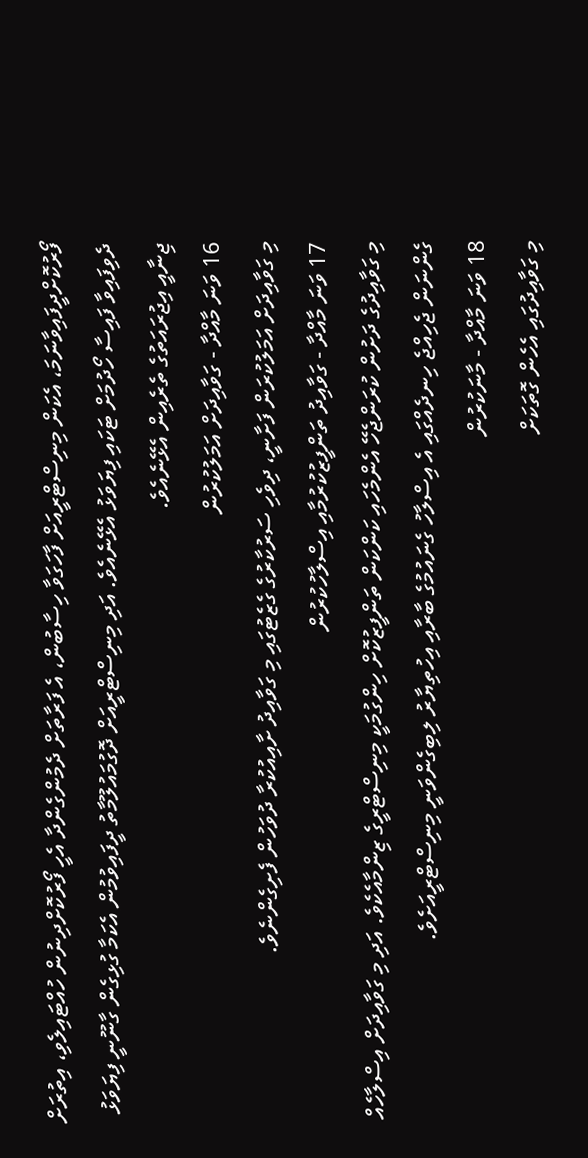ފޯރުކޮށްދީފައިވާނަމަ، އެކަން މިނިސްޓްރީއަށް ފާހަގަވާ ހިސާބުން، އެ ފަރާތަށް ދެމުންގެންދާ އެހީ ފޯރުކޮށްދިނުން ހުއްޓައިލެވި، އިތުރަށް ދެވިފައިވާ ފައިސާ ހޯދުމަށް ޓަކައި ފިޔަވަޅު އެޅޭނެއެވެ. އަދި މިނިސްޓްރީއަށް ދޮގުމައުލޫމާތު ދީފައިވުމުން އެކަމާ ގުޅިގެން ގާނޫނީ ފިޔަވަޅު ޖިނާއީ އިޖުރައަތުގެ ތެރެއިން އެޅޭނެއެވެ.
16 ވަނަ މާއްދާ - ގަވާއިދަށް އަމަލުކުރުން
މި ގަވާއިދަށް އަމަލުކުރަން ފަށާނީ، ދިވެހި ސަރުކާރުގެ ގެޒެޓުގައި މި ގަވާއިދު ށާއިއުކުރާ ދުވަހުން ފެށިގެންނެވެ.
17 ވަނަ މާއްދާ - ގަވާއިދު ތަންފީޒުކުރުމާއި އިސްލާހުކުރުން
މި ގަވާއިދުގެ ދަށުން ކުރަންޖެހޭ އެންމެހައި ކަންކަން ތަންފީޒުކޮށް ހިންގުމަކީ މިނިސްޓްރީގެ ޒިންމާއެކެވެ. އަދި މި ގަވާއިދަށް އިސްލާހެއް ގެންނަން ޖެހިއްޖެ ހިނދެއްގައި އެ އިސްލާހު ގެނައުމުގެ ބާރާއި އިހުތިޔާރު ލިބިގެންވަނީ މިނިސްޓްރީއަށެވެ.
18 ވަނަ މާއްދާ - މާނަކުރުން
މި ގަވާއިދުގައި އެހެން ގޮތަކަށް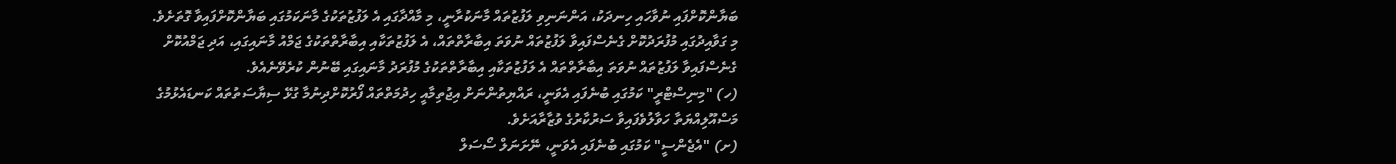ބަޔާންކޮށްފައި ނުވާހައި ހިނދަކު، އަންނަނިވި ލަފުޒުތައް މާނަކުރާނީ، މި މާއްދާގައި އެ ލަފުޒުތަކުގެ މާނަކަމުގައި ބަޔާންކޮށްފައިވާ ގޮތަށެވެ. މި ގަވާއިދުގައި މުފުރަދުކޮށް ގެނެސްފައިވާ ލަފުޒުތައް ނުވަތަ އިބާރާތްތައް، އެ ލަފުޒުތަކާއި އިބާރާތްތަކުގެ ޖަމްއު މާނައިގައި، އަދި ޖަމްއުކޮށް ގެނެސްފައިވާ ލަފުޒުތައް ނުވަތަ އިބާރާތްތައް އެ ލަފުޒުތަކާއި އިބާރާތްތަކުގެ މުފުރަދު މާނައިގައި ބޭނުން ކުރެވޭނެއެވެ.
(ހ) "މިނިސްޓްރީ" ކަމުގައި ބުނެފައި އެވަނީ، ރައްޔިތުންނަށް އިޖުތިމާއީ ހިދުމަތްތައް ފޯރުކޮށްދިނުމާ ގުޅޭ ސިޔާސަތުތައް ކަނޑައެޅުމުގެ މަސްއޫލިއްޔަތާ ހަވާލުވެފައިވާ ސަރުކާރުގެ ވުޒާރާއަށެވެ.
(ށ) "އެޖެންސީ" ކަމުގައި ބުނެފައި އެވަނީ، ނޭށަނަލް ސޯސަލް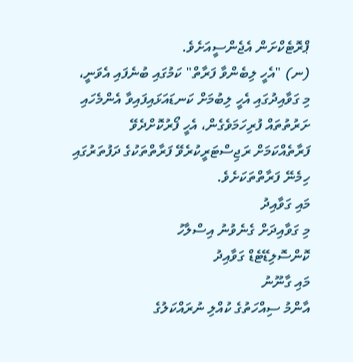ޕްރޮޓެކްށަން އެޖެންސީއަށެވެ.
(ނ) "އެހީ ލިބެންވާ ފަރާތް" ކަމުގައި ބުނެފައި އެވަނީ، މި ގަވާއިދުގައި އެހީ ލިބުމަށް ކަނޑައަޅައިފައިވާ އެންމެހައި ށަރުތުތައް ފުރިހަމަވެގެން، އެހީ ފޯރުކޮށްދެވޭ ފަރާތެއްކަމަށް ރަޖިސްޓަރީކުރެވޭ ފަރާތްތަކުގެ ދަފުތަރުގައި ހިމެނޭ ފަރާތްތަކަށެވެ.
މައި ގަވާއިދު
މި ގަވާއިދަށް ގެނެވުނު އިސްލާހު
ކޮންސޮލިޑޭޓެޑް ގަވާއިދު
މައި ގާނޫނު
އާންމު ސިއްހަތުގެ ކުއްލި ނުރައްކަލުގެ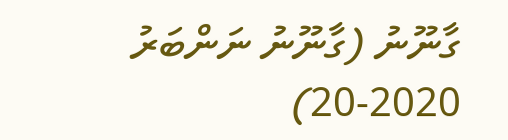ގާނޫނު (ގާނޫނު ނަންބަރު 2020-20)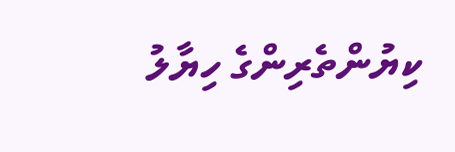ކިޔުންތެރިންގެ ހިޔާލު